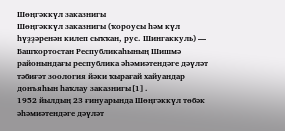Шөңгәккүл заказнигы
Шөңгәккүл заказнигы (ҡороусы һәм күл һүҙҙәренән килеп сыҡҡан, рус. Шингаккуль) — Башҡортостан Республикаһының Шишмә районындағы республика әһәмиәтендәге дәүләт тәбиғәт зоология йәки ҡырағай хайуандар донъяһын һаҡлау заказнигы[1].
1952 йылдың 23 ғинуарында Шөңгәккүл төбәк әһәмиәтендәге дәүләт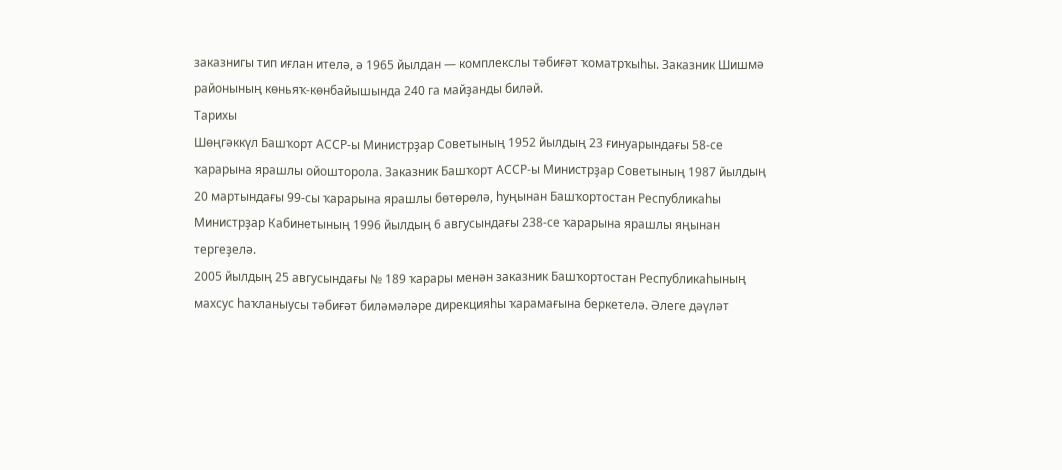заказнигы тип иғлан ителә, ә 1965 йылдан — комплекслы тәбиғәт ҡоматрҡыһы. Заказник Шишмә районының көньяҡ-көнбайышында 240 га майҙанды биләй.
Тарихы
Шөңгәккүл Башҡорт АССР-ы Министрҙар Советының 1952 йылдың 23 ғинуарындағы 58-се ҡарарына ярашлы ойошторола. Заказник Башҡорт АССР-ы Министрҙар Советының 1987 йылдың 20 мартындағы 99-сы ҡарарына ярашлы бөтөрөлә, һуңынан Башҡортостан Республикаһы Министрҙар Кабинетының 1996 йылдың 6 авгусындағы 238-се ҡарарына ярашлы яңынан тергеҙелә.
2005 йылдың 25 авгусындағы № 189 ҡарары менән заказник Башҡортостан Республикаһының махсус һаҡланыусы тәбиғәт биләмәләре дирекцияһы ҡарамағына беркетелә. Әлеге дәүләт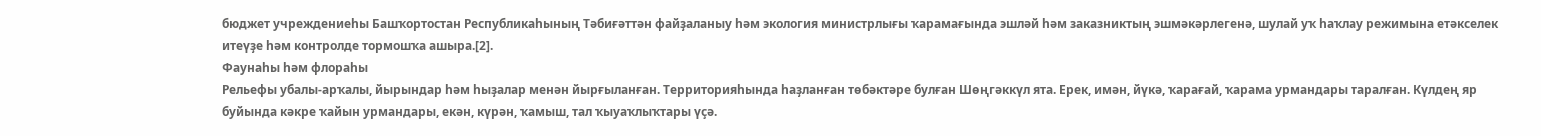бюджет учреждениеһы Башҡортостан Республикаһының Тәбиғәттән файҙаланыу һәм экология министрлығы ҡарамағында эшләй һәм заказниктың эшмәкәрлегенә, шулай уҡ һаҡлау режимына етәкселек итеүҙе һәм контролде тормошҡа ашыра.[2].
Фаунаһы һәм флораһы
Рельефы убалы‑арҡалы, йырындар һәм һыҙалар менән йырғыланған. Территорияһында һаҙланған төбәктәре булған Шөңгәккүл ята. Ерек, имән, йүкә, ҡарағай, ҡарама урмандары таралған. Күлдең яр буйында кәкре ҡайын урмандары, екән, күрән, ҡамыш, тал ҡыуаҡлыҡтары үҫә.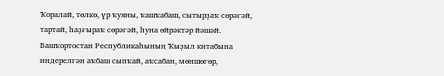Ҡоралай, төлкө, үр ҡуяны, ҡашҡабаш, сытырҙаҡ сөрәгәй, тартай, һаҙғыраҡ сөрәгәй, һуна өйрәктәр йәшәй. Башҡортостан Республикаһының Ҡыҙыл китабына индерелгән аҡбаш сыпҡай, аҡсабан, мөншөгөр,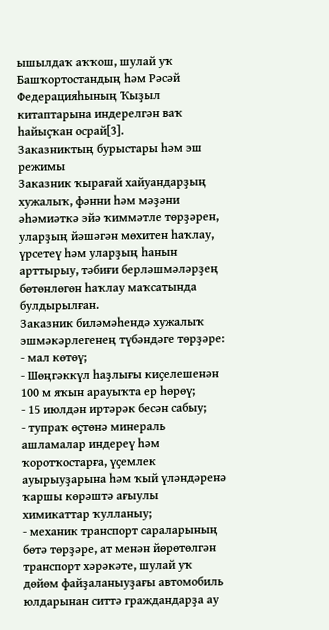ышылдаҡ аҡҡош, шулай уҡ Башҡортостандың һәм Рәсәй Федерацияһының Ҡыҙыл китаптарына индерелгән ваҡ һайыҫҡан осрай[3].
Заказниктың бурыстары һәм эш режимы
Заказник ҡырағай хайуандарҙың хужалыҡ, фәнни һәм мәҙәни әһәмиәткә эйә ҡиммәтле төрҙәрен, уларҙың йәшәгән мөхитен һаҡлау, үрсетеү һәм уларҙың һанын арттырыу, тәбиғи берләшмәләрҙең бөтөнлөгөн һаҡлау маҡсатында булдырылған.
Заказник биләмәһендә хужалыҡ эшмәкәрлегенең түбәндәге төрҙәре:
- мал көтөү;
- Шөңгәккүл һаҙлығы киҫелешенән 100 м яҡын арауыҡта ер һөрөү;
- 15 июлдән иртәрәк бесән сабыу;
- тупраҡ өҫтөнә минераль ашламалар индереү һәм ҡоротҡостарға, үҫемлек ауырыуҙарына һәм ҡый үләндәренә ҡаршы көрәштә ағыулы химикаттар ҡулланыу;
- механик транспорт сараларының бөтә төрҙәре, ат менән йөрөтөлгән транспорт хәрәкәте, шулай уҡ дөйөм файҙаланыуҙағы автомобиль юлдарынан ситтә граждандарҙа ау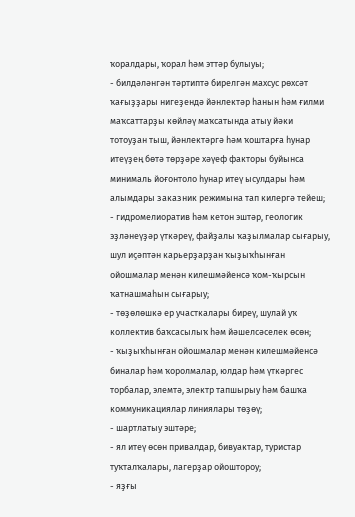ҡоралдары, ҡорал һәм эттәр булыуы;
- билдәләнгән тәртиптә бирелгән махсус рөхсәт ҡағыҙҙары нигеҙендә йәнлектәр һанын һәм ғилми маҡсаттарҙы көйләү маҡсатында атыу йәки тотоуҙан тыш, йәнлектәргә һәм ҡоштарға һунар итеүҙең бөтә төрҙәре хәүеф факторы буйынса минималь йоғонтоло һунар итеү ысулдары һәм алымдары заказник режимына тап килергә тейеш;
- гидромелиоратив һәм кетон эштәр, геологик эҙләнеүҙәр үткәреү, файҙалы ҡаҙылмалар сығарыу, шул иҫәптән карьерҙарҙан ҡыҙыҡһынған ойошмалар менән килешмәйенсә ҡом-ҡырсын ҡатнашмаһын сығарыу;
- төҙөлөшкә ер участкалары биреү, шулай уҡ коллектив баҡсасылыҡ һәм йәшелсәселек өсөн;
- ҡыҙыҡһынған ойошмалар менән килешмәйенсә биналар һәм ҡоролмалар, юлдар һәм үткәргес торбалар, элемтә, электр тапшырыу һәм башҡа коммуникациялар линиялары төҙөү;
- шартлатыу эштәре;
- ял итеү өсөн привалдар, бивуактар, туристар туҡталҡалары, лагерҙар ойоштороу;
- яҙғы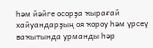һәм йәйге осорҙа ҡырағай хайуандарҙың оя ҡороу һәм үрсеү ваҡытында урманды һәр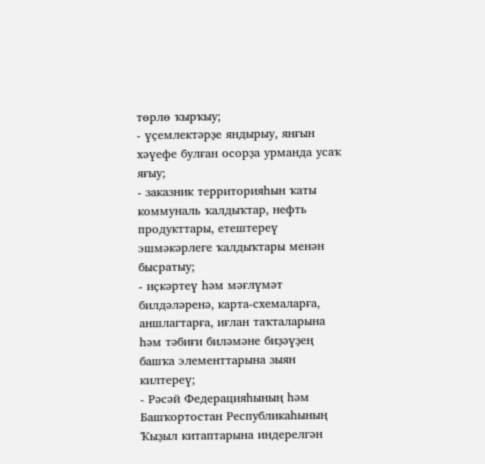төрлө ҡырҡыу;
- үҫемлектәрҙе яндырыу, янғын хәүефе булған осорҙа урманда усаҡ яғыу;
- заказник территорияһын ҡаты коммуналь ҡалдыҡтар, нефть продукттары, етештереү эшмәкәрлеге ҡалдыҡтары менән бысратыу;
- иҫкәртеү һәм мәғлүмәт билдәләренә, карта-схемаларға, аншлагтарға, иғлан таҡталарына һәм тәбиғи биләмәне биҙәүҙең башҡа элементтарына зыян килтереү;
- Рәсәй Федерацияһының һәм Башҡортостан Республикаһының Ҡыҙыл китаптарына индерелгән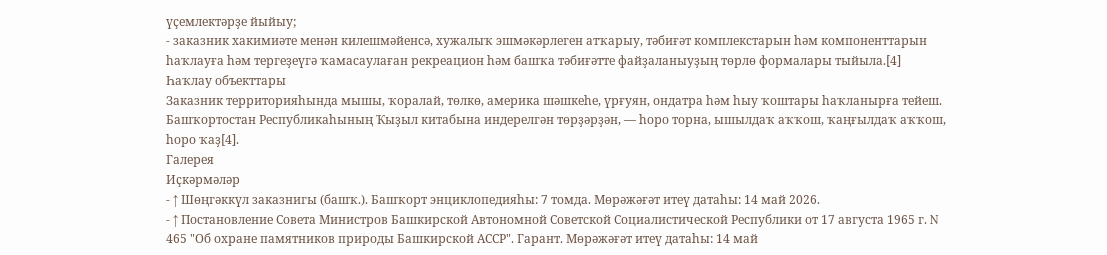үҫемлектәрҙе йыйыу;
- заказник хакимиәте менән килешмәйенсә, хужалыҡ эшмәкәрлеген атҡарыу, тәбиғәт комплекстарын һәм компоненттарын һаҡлауға һәм тергеҙеүгә ҡамасаулаған рекреацион һәм башҡа тәбиғәтте файҙаланыуҙың төрлө формалары тыйыла.[4]
Һаҡлау объекттары
Заказник территорияһында мышы, ҡоралай, төлкө, америка шәшкеһе, үрғуян, ондатра һәм һыу ҡоштары һаҡланырға тейеш.
Башҡортостан Республикаһының Ҡыҙыл китабына индерелгән төрҙәрҙән, — һоро торна, ышылдаҡ аҡҡош, ҡаңғылдаҡ аҡҡош, һоро ҡаҙ[4].
Галерея
Иҫкәрмәләр
- ↑ Шөңгәккүл заказнигы (башҡ.). Башҡорт энциклопедияһы: 7 томда. Мөрәжәғәт итеү датаһы: 14 май 2026.
- ↑ Постановление Совета Министров Башкирской Автономной Советской Социалистической Республики от 17 августа 1965 г. N 465 "Об охране памятников природы Башкирской АССР". Гарант. Мөрәжәғәт итеү датаһы: 14 май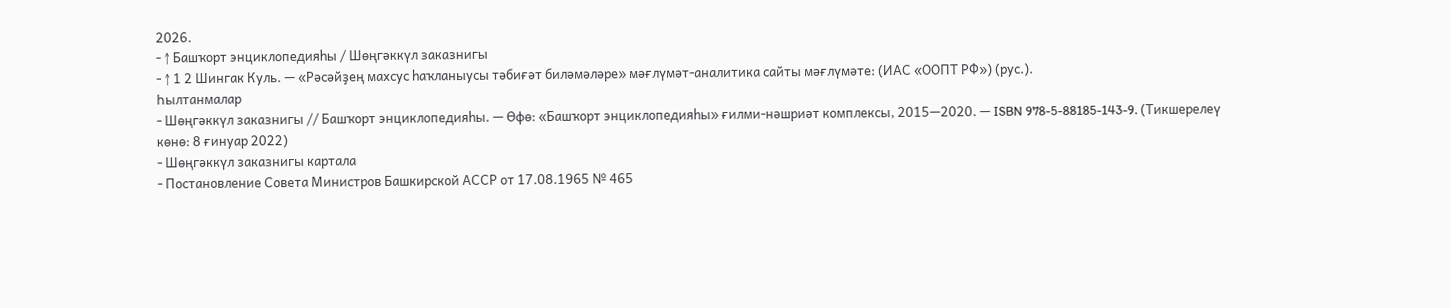2026.
- ↑ Башҡорт энциклопедияһы / Шөңгәккүл заказнигы
- ↑ 1 2 Шингак Куль. — «Рәсәйҙең махсус һаҡланыусы тәбиғәт биләмәләре» мәғлүмәт-аналитика сайты мәғлүмәте: (ИАС «ООПТ РФ») (рус.).
Һылтанмалар
- Шөңгәккүл заказнигы // Башҡорт энциклопедияһы. — Өфө: «Башҡорт энциклопедияһы» ғилми-нәшриәт комплексы, 2015—2020. — ISBN 978-5-88185-143-9. (Тикшерелеү көнө: 8 ғинуар 2022)
- Шөңгәккүл заказнигы картала
- Постановление Совета Министров Башкирской АССР от 17.08.1965 № 465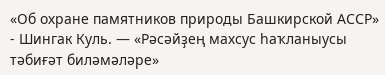«Об охране памятников природы Башкирской АССР»
- Шингак Куль. — «Рәсәйҙең махсус һаҡланыусы тәбиғәт биләмәләре»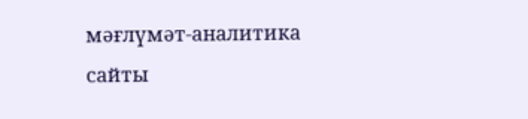мәғлүмәт-аналитика сайты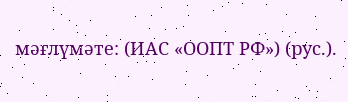мәғлүмәте: (ИАС «ООПТ РФ») (рус.).